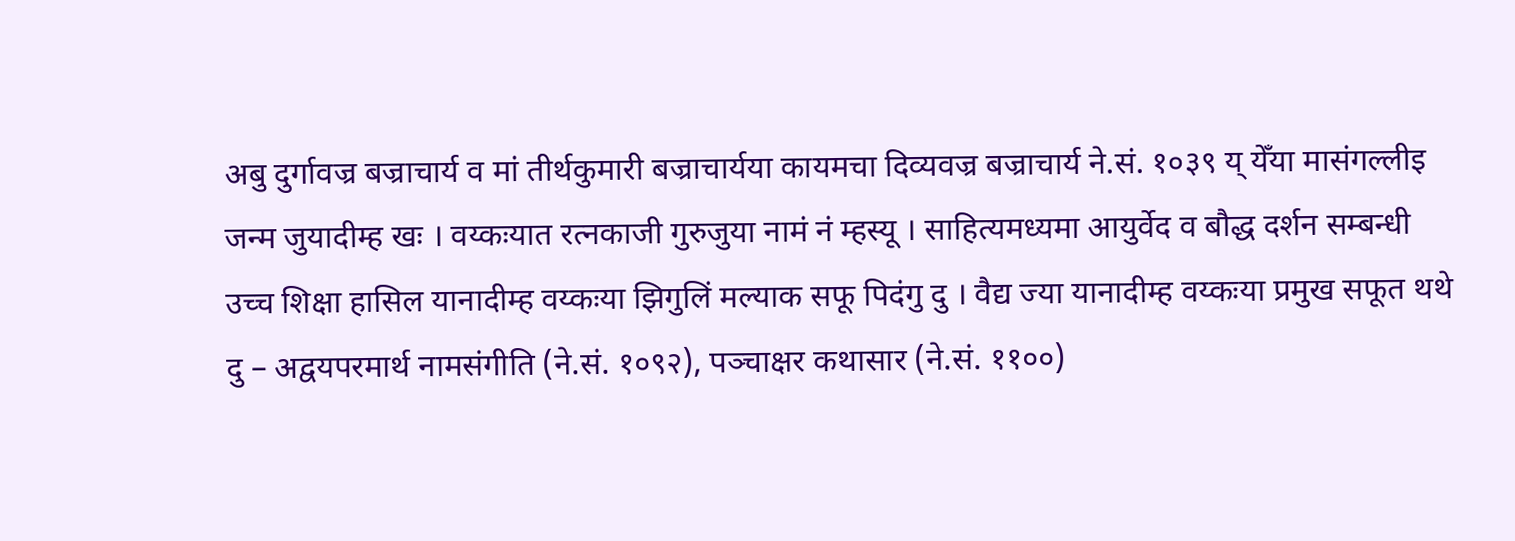अबु दुर्गावज्र बज्राचार्य व मां तीर्थकुमारी बज्राचार्यया कायमचा दिव्यवज्र बज्राचार्य ने.सं. १०३९ य् येँया मासंगल्लीइ जन्म जुयादीम्ह खः । वय्कःयात रत्नकाजी गुरुजुया नामं नं म्हस्यू । साहित्यमध्यमा आयुर्वेद व बौद्ध दर्शन सम्बन्धी उच्च शिक्षा हासिल यानादीम्ह वय्कःया झिगुलिं मल्याक सफू पिदंगु दु । वैद्य ज्या यानादीम्ह वय्कःया प्रमुख सफूत थथे दु – अद्वयपरमार्थ नामसंगीति (ने.सं. १०९२), पञ्चाक्षर कथासार (ने.सं. ११००)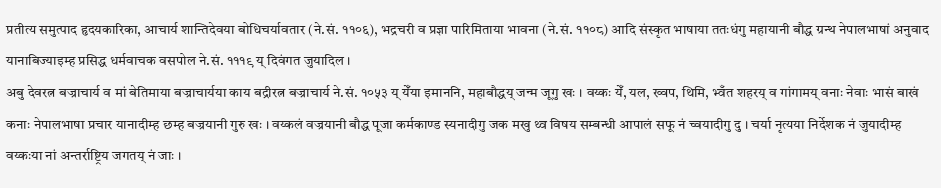प्रतीत्य समुत्पाद हृदयकारिका, आचार्य शान्तिदेवया बोधिचर्यावतार (ने.सं. ११०६), भद्रचरी व प्रज्ञा पारिमिताया भावना (ने.सं. ११०८) आदि संस्कृत भाषाया ततःधंगु महायानी बौद्ध ग्रन्थ नेपालभाषां अनुवाद यानाबिज्याइम्ह प्रसिद्ध धर्मवाचक वसपोल ने.सं. १११९ य् दिवंगत जुयादिल ।
अबु देवरत्न बज्राचार्य व मां बेतिमाया बज्राचार्यया काय बद्रीरत्न बज्राचार्य ने.सं. १०५३ य् येँया इमाननि, महाबौद्धय् जन्म जूगु खः । वय्कः येँ, यल, ख्वप, थिमि, भ्वँत शहरय् व गांगामय् वनाः नेवाः भासं बाखं कनाः नेपालभाषा प्रचार यानादीम्ह छम्ह बज्रयानी गुरु खः । वय्कलं वज्रयानी बौद्ध पूजा कर्मकाण्ड स्यनादीगु जक मखु थ्व विषय सम्बन्धी आपालं सफू नं च्वयादीगु दु । चर्या नृत्यया निर्देशक नं जुयादीम्ह वय्कःया नां अन्तर्राष्ट्रिय जगतय् नं जाः ।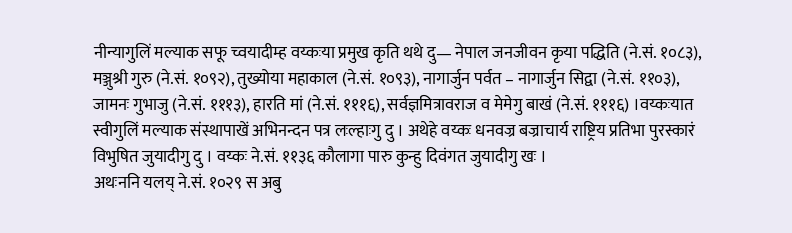नीन्यागुलिं मल्याक सफू च्वयादीम्ह वय्कःया प्रमुख कृति थथे दु— नेपाल जनजीवन कृया पद्धिति (ने.सं. १०८३), मञ्जुश्री गुरु (ने.सं. १०९२), तुख्योया महाकाल (ने.सं. १०९३), नागार्जुन पर्वत – नागार्जुन सिद्वा (ने.सं. ११०३), जामनः गुभाजु (ने.सं. १११३), हारति मां (ने.सं. १११६), सर्वज्ञमित्रावराज व मेमेगु बाखं (ने.सं. १११६) ।वय्कःयात स्वीगुलिं मल्याक संस्थापाखें अभिनन्दन पत्र लःल्हाःगु दु । अथेहे वय्कः धनवज्र बज्राचार्य राष्ट्रिय प्रतिभा पुरस्कारं विभुषित जुयादीगु दु । वय्कः ने.सं. ११३६ कौलागा पारु कुन्हु दिवंगत जुयादीगु खः ।
अथःननि यलय् ने.सं. १०२९ स अबु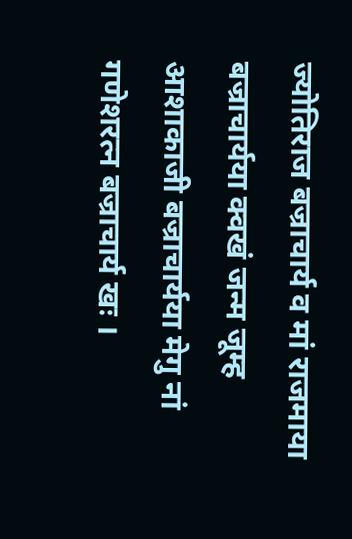ज्योतिराज बज्राचार्य व मां राजमाया बज्राचार्यया क्वखं जन्म जूम्ह आशाकाजी बज्राचार्यया मेगु नां गणेशरत्न बज्राचार्य खः ।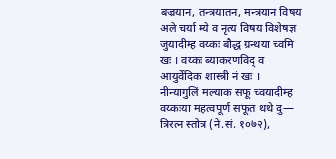बज्रयान, तन्त्रयातन, मन्त्रयान विषय अले चर्या म्ये व नृत्य विषय विशेषज्ञ जुयादीम्ह वय्कः बौद्ध ग्रन्थया च्वमि खः । वय्कः ब्याकरणविद् व आयुर्वेदिक शास्त्री नं खः ।
नीन्यागुलिं मल्याक सफू च्वयादीम्ह वय्कःया महत्वपूर्ण सफूत थथे दु— त्रिरत्न स्तोत्र (ने.सं. १०७२),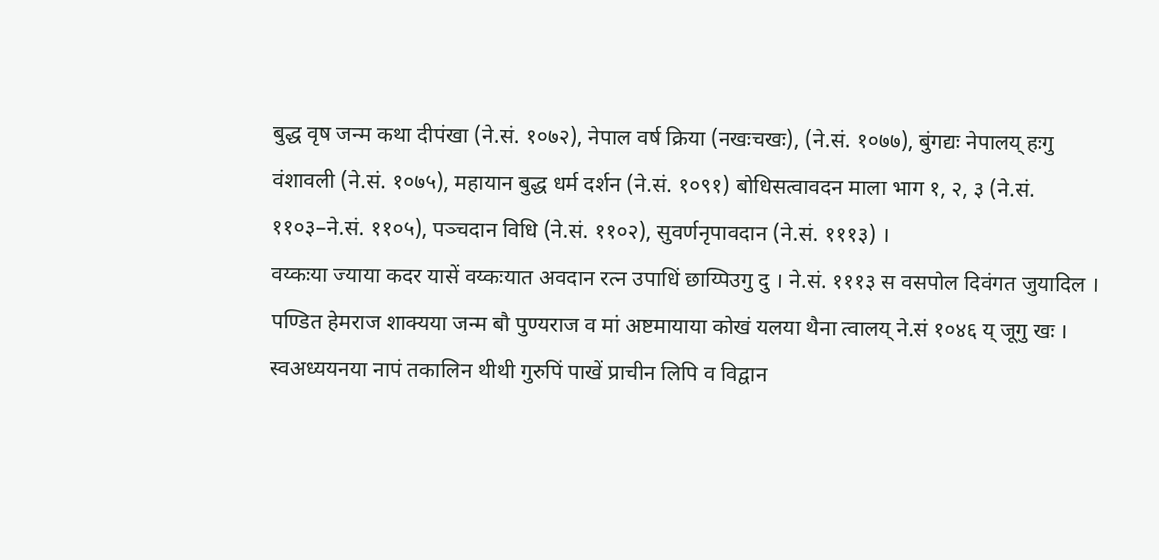बुद्ध वृष जन्म कथा दीपंखा (ने.सं. १०७२), नेपाल वर्ष क्रिया (नखःचखः), (ने.सं. १०७७), बुंगद्यः नेपालय् हःगु वंशावली (ने.सं. १०७५), महायान बुद्ध धर्म दर्शन (ने.सं. १०९१) बोधिसत्वावदन माला भाग १, २, ३ (ने.सं. ११०३–ने.सं. ११०५), पञ्चदान विधि (ने.सं. ११०२), सुवर्णनृपावदान (ने.सं. १११३) ।
वय्कःया ज्याया कदर यासें वय्कःयात अवदान रत्न उपाधिं छाय्पिउगु दु । ने.सं. १११३ स वसपोल दिवंगत जुयादिल ।
पण्डित हेमराज शाक्यया जन्म बौ पुण्यराज व मां अष्टमायाया कोखं यलया थैना त्वालय् ने.सं १०४६ य् जूगु खः । स्वअध्ययनया नापं तकालिन थीथी गुरुपिं पाखें प्राचीन लिपि व विद्वान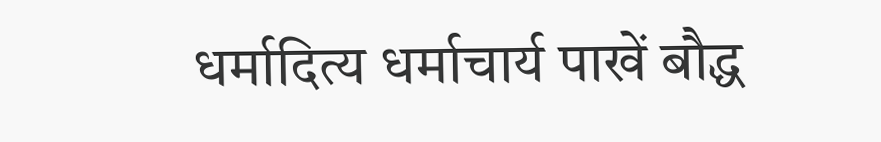धर्मादित्य धर्माचार्य पाखें बौद्ध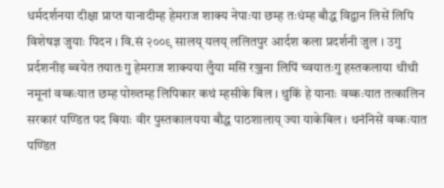धर्मदर्शनया दीक्षा प्राप्त यानादीम्ह हेमराज शाक्य नेपाःया छम्ह तःधंम्ह बौद्ध विद्वान लिसें लिपि विशेषज्ञ जुयाः पिदन । वि.सं २००९ सालय् यलय् ललितपुर आर्दश कला प्रदर्शनी जुल । उगु प्रर्दशनीइ ब्वयेत तयातःगु हेमराज शाक्यया लुँया मसिं रञ्जना लिपिं च्वयातःगु हस्तकलाया थीथी नमूनां वय्कःयात छम्ह पोख्तम्ह लिपिकार कथं म्हसीके बिल । थुकिं हे यानाः वय्कःयात तत्कालिन सरकारं पण्डित पद बियाः वीर पुस्तकालयया बौद्ध पाठशालाय् ज्या याकेबिल । थनंनिसें वय्कःयात पण्डित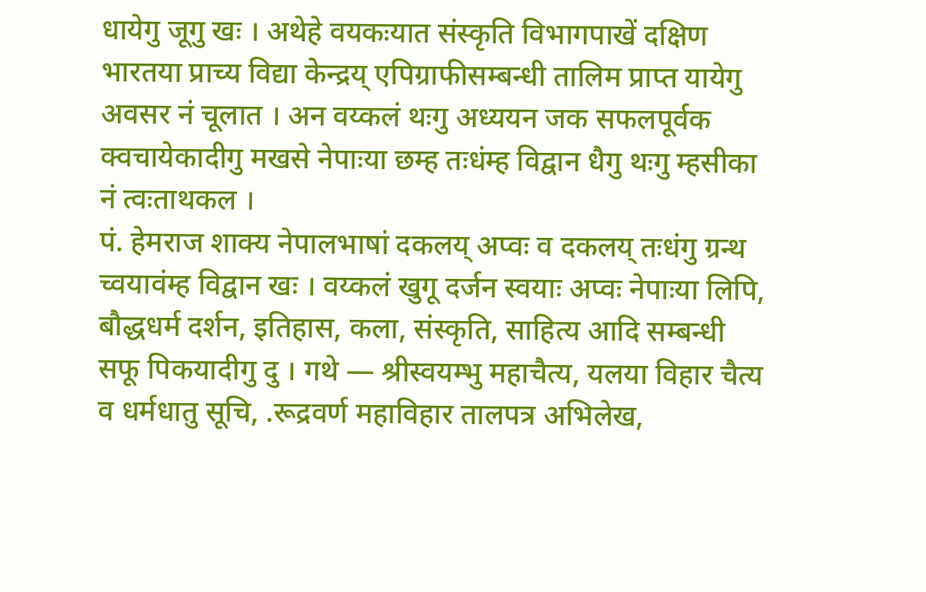धायेगु जूगु खः । अथेहे वयकःयात संस्कृति विभागपाखें दक्षिण भारतया प्राच्य विद्या केन्द्रय् एपिग्राफीसम्बन्धी तालिम प्राप्त यायेगु अवसर नं चूलात । अन वय्कलं थःगु अध्ययन जक सफलपूर्वक क्वचायेकादीगु मखसे नेपाःया छम्ह तःधंम्ह विद्वान धैगु थःगु म्हसीका नं त्वःताथकल ।
पं. हेमराज शाक्य नेपालभाषां दकलय् अप्वः व दकलय् तःधंगु ग्रन्थ च्वयावंम्ह विद्वान खः । वय्कलं खुगू दर्जन स्वयाः अप्वः नेपाःया लिपि, बौद्धधर्म दर्शन, इतिहास, कला, संस्कृति, साहित्य आदि सम्बन्धी सफू पिकयादीगु दु । गथे — श्रीस्वयम्भु महाचैत्य, यलया विहार चैत्य व धर्मधातु सूचि, .रूद्रवर्ण महाविहार तालपत्र अभिलेख,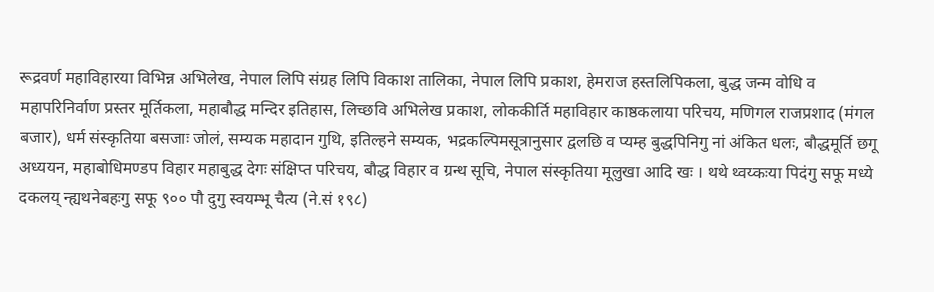रूद्रवर्ण महाविहारया विभिन्न अभिलेख, नेपाल लिपि संग्रह लिपि विकाश तालिका, नेपाल लिपि प्रकाश, हेमराज हस्तलिपिकला, बुद्ध जन्म वोधि व महापरिनिर्वाण प्रस्तर मूर्तिकला, महाबौद्ध मन्दिर इतिहास, लिच्छवि अभिलेख प्रकाश, लोककीर्ति महाविहार काष्ठकलाया परिचय, मणिगल राजप्रशाद (मंगल बजार), धर्म संस्कृतिया बसजाः जोलं, सम्यक महादान गुथि, इतिल्हने सम्यक, भद्रकल्पिमसूत्रानुसार द्वलछि व प्यम्ह बुद्धपिनिगु नां अंकित धलः, बौद्धमूर्ति छगू अध्ययन, महाबोधिमण्डप विहार महाबुद्ध देगः संक्षिप्त परिचय, बौद्ध विहार व ग्रन्थ सूचि, नेपाल संस्कृतिया मूलुखा आदि खः । थथे थ्वय्कःया पिदंगु सफू मध्ये दकलय् न्ह्यथनेबहःगु सफू ९०० पौ दुगु स्वयम्भू चैत्य (ने.सं १९८)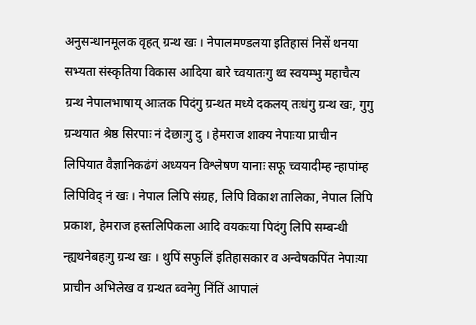अनुसन्धानमूलक वृहत् ग्रन्थ खः । नेपालमण्डलया इतिहासं निसें थनया सभ्यता संस्कृतिया विकास आदिया बारे च्वयातःगु थ्व स्वयम्भु महाचैत्य ग्रन्थ नेपालभाषाय् आःतक पिदंगु ग्रन्थत मध्ये दकलय् तःधंगु ग्रन्थ खः, गुगु ग्रन्थयात श्रेष्ठ सिरपाः नं देछाःगु दु । हेमराज शाक्य नेपाःया प्राचीन लिपियात वैज्ञानिकढंगं अध्ययन विश्लेषण यानाः सफू च्वयादीम्ह न्हापांम्ह लिपिविद् नं खः । नेपाल लिपि संग्रह, लिपि विकाश तालिका, नेपाल लिपि प्रकाश, हेमराज हस्तलिपिकला आदि वयकःया पिदंगु लिपि सम्बन्धी न्ह्यथनेबहःगु ग्रन्थ खः । थुपिं सफुलिं इतिहासकार व अन्वेषकपिंत नेपाःया प्राचीन अभिलेख व ग्रन्थत ब्वनेगु निंतिं आपालं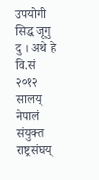उपयोगी सिद्ध जूगु दु । अथे हे वि.सं २०१२ सालय् नेपालं संयुक्त राष्ट्रसंघय्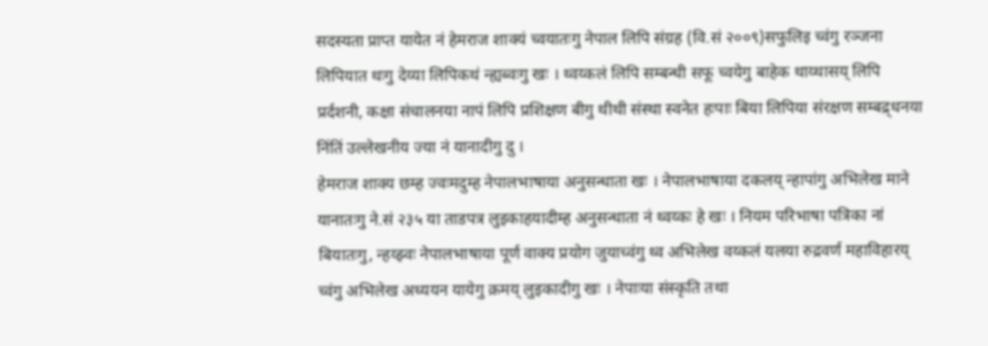सदस्यता प्राप्त यायेत नं हेमराज शाक्यं च्वयातःगु नेपाल लिपि संग्रह (वि.सं २००९)सफुलिइ च्वंगु रञ्जना लिपियात थःगु देय्या लिपिकथं न्ह्यब्वःगु खः । थ्वय्कलं लिपि सम्बन्धी सफू च्वयेगु बाहेक थाय्थासय् लिपि प्रर्दशनी, कक्षा संचालनया नापं लिपि प्रशिक्षण बीगु थीथी संस्था स्वनेत हःपाः बिया लिपिया संरक्षण सम्बद्र्धनया निंतिं उल्लेखनीय ज्या नं यानादीगु दु ।
हेमराज शाक्य छम्ह ज्वःमदुम्ह नेपालभाषाया अनुसन्धाता खः । नेपालभाषाया दकलय् न्हापांगु अभिलेख माने यानातःगु ने.सं २३५ या ताडपत्र लुइकाहयादीम्ह अनुसन्धाता नं थ्वय्कः हे खः । नियम परिभाषा पत्रिका नां बियातःगु, न्हय्झ्वः नेपालभाषाया पूर्ण वाक्य प्रयोग जुयाच्वंगु थ्व अभिलेख वय्कलं यलया रुद्रवर्ण महाविहारय् च्वंगु अभिलेख अध्ययन यायेगु क्रमय् लुइकादीगु खः । नेपाःया संस्कृति तथा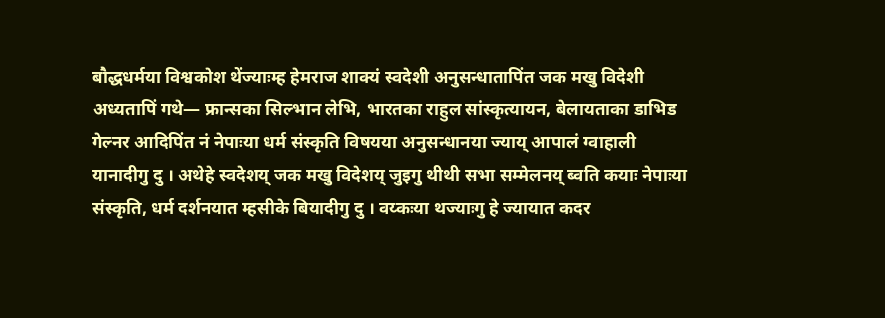बौद्धधर्मया विश्वकोश थेंज्याःम्ह हेमराज शाक्यं स्वदेशी अनुसन्धातापिंत जक मखु विदेशी अध्यतापिं गथे— फ्रान्सका सिल्भान लेभि, भारतका राहुल सांस्कृत्यायन, बेलायताका डाभिड गेल्नर आदिपिंत नं नेपाःया धर्म संस्कृति विषयया अनुसन्धानया ज्याय् आपालं ग्वाहाली यानादीगु दु । अथेहे स्वदेशय् जक मखु विदेशय् जुइगु थीथी सभा सम्मेलनय् ब्वति कयाः नेपाःया संस्कृति, धर्म दर्शनयात म्हसीके बियादीगु दु । वय्कःया थज्याःगु हे ज्यायात कदर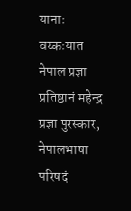यानाः वय्कःयात नेपाल प्रज्ञा प्रतिष्ठानं महेन्द्र प्रज्ञा पुरस्कार, नेपालभाषा परिषदं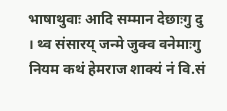भाषाथुवाः आदि सम्मान देछाःगु दु । थ्व संसारय् जन्मे जुक्व वनेमाःगु नियम कथं हेमराज शाक्यं नं वि.सं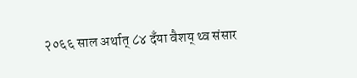२०६६ साल अर्थात् ८४ दँया वैशय् थ्व संसार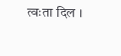त्वःता दिल ।